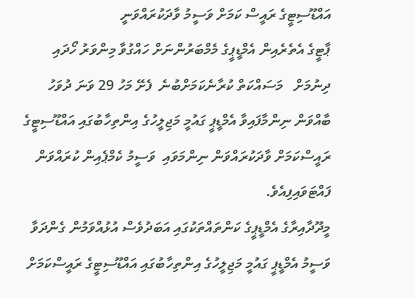އައްޑޫސިޓީގެ ރައީސް ކަމަށް ވަސީމު ވާދަކުރައްވަނީ
ޕާޓީގެ އެތެރެއިން އެމްޑީޕީގެ މެމްބަރުންނަށް ހައްގުވާ މިންވަރު ހޯދައި ދިނުމަށް   މަސައްކަތް ކުރާނެކަމަށްބުނެ  ފެށޭ މަހު 29 ވަނަ ދުވަހު ބާއްވަން ނިންމާފައިވާ އެމްޑީޕީ ގައުމީ މަޖިލީހުގެ އިންތިހާބުގައި އައްޑޫސިޓީގެ ރައީސްކަމަށް ވާދަކުރައްވަން ނިންމަވައި  ވަސީމު ކެމްޕެއިން ކުރައްވަން ފައްޓަވައިފިއެވެ.
މީދޫދާއިރާގެ އެމްޑީޕީގެ ކަންތައްތަކުގައި އަބަދުވެސް އުޅުއްވަމުން ގެންދަވާ ވަސީމު އެމްޑީޕީ ގައުމީ މަޖިލީހުގެ އިންތިހާބުގައި އައްޑޫސިޓީގެ ރައީސްކަމަށް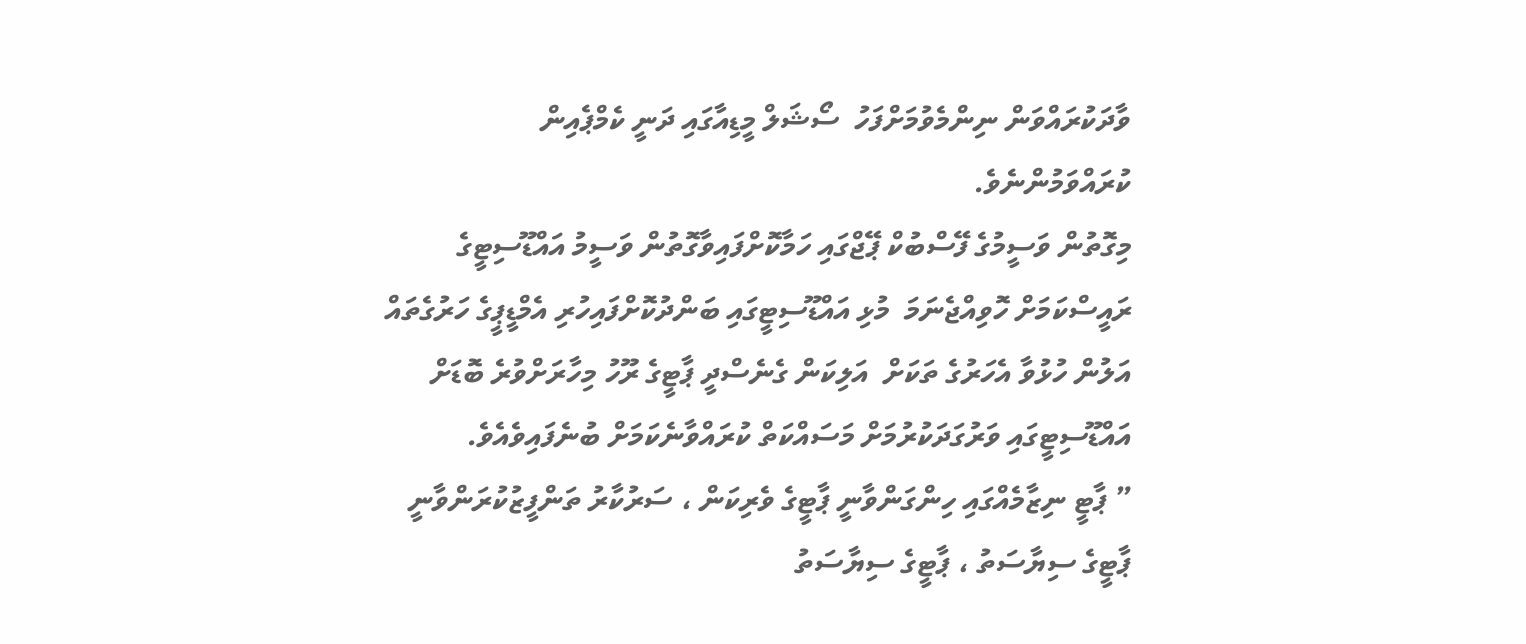ވާދަކުރައްވަން ނިންމެވުމަށްފަހު  ސޯޝަލް މީޑިއާގައި ދަނީ ކެމްޕެއިން ކުރައްވަމުންނެވެ.
މިގޮތުން ވަސީމުގެ ފޭސްބުކް ޕޭޖްގައި ހަމާކޮށްފައިވާގޮތުން ވަސީމު އައްޑޫސިޓީގެ ރައީސްކަމަށް ހޮވިއްޖެނަމަ  މުޅި އައްޑޫސިޓީގައި ބަންދުކޮށްފައިހުރި އެމްޑީޕީގެ ހަރުގެތައް އަލުން ހުޅުވާ އެހަރުގެ ތަކަށް  އަލިކަން ގެނެސްދީ ޕާޓީގެ ރޫހު މިހާރަށްވުރެ ބޮޑަށް އައްޑޫސިޓީގައި ވަރުގަދަކުރުމަށް މަސައްކަތް ކުރައްވާނެކަމަށް ބުނެފައިވެއެވެ.
” ޕާޓީ ނިޒާމެއްގައި ހިންގަންވާނީ ޕާޓީގެ ވެރިކަން ، ސަރުކާރު ތަންފީޒުކުރަންވާނީ ޕާޓީގެ ސިޔާސަތު ، ޕާޓީގެ ސިޔާސަތު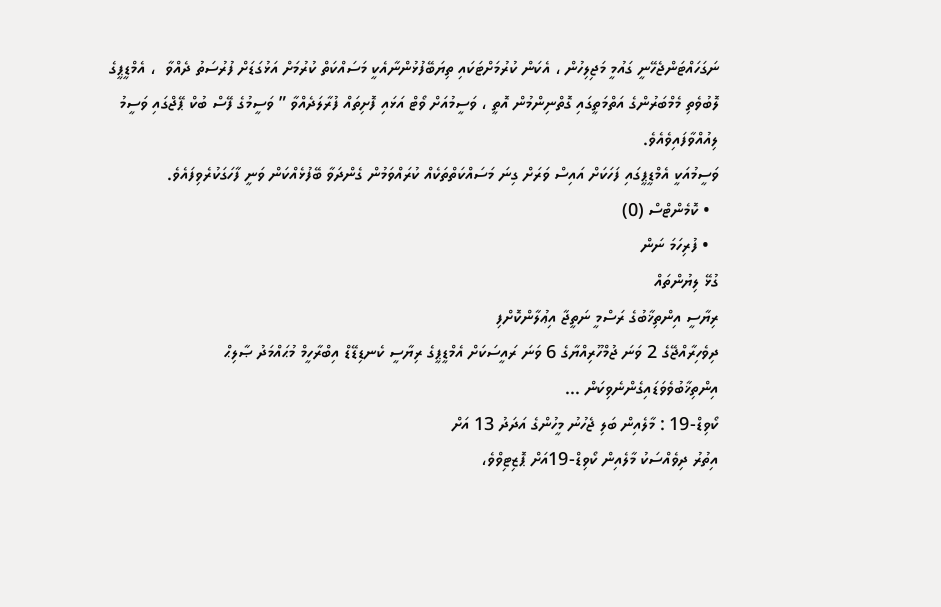ނަގަހައްޓަންޖެހޭނީ ގައުމީ މަޖިލިހުން ، އެކަން ކުރުމަށްޓަކައި ތިޔަބޭފުޅުންނާއެކީ މަސައްކަތް ކުރުމަށް އަޅުގަޑަށް ފުރުސަތު ދެއްވާ  ، އެމްޑީޕީގެ ލޮބުވެތި މެމްބަރުންގެ އަތްމަތީގައި ގޮތްނިންމުން އޮތީ ، ވަސީމުއަށް ވޯޓް އަޅައި ފޮށިތައް ފުރާލަދެއްވާ ” ވަސީމުގެ ފޭސް ބުކް ޕޭޖްގައި ވަސީމު ލިއުއްވާފައިވެއެވެ.
ވަސީމުއަކީ އެމްޑީޕީގައި ފަހަކަށް އައިސް ވަރަށް ގިނަ މަސައްކަތްތަކެއް ކުރައްވަމުން ގެންދަވާ ބޭފުޅެއްކަން ވަނީ ފާހަގަކުރެވިފައެވެ.
  • ކޮމެންޓްސް (0)
  • ފުރިހަމަ ނަން
ގުޅޭ ލިޔުންތައް
ރިޔާސީ އިންތިޚާބުގެ ރަސްމީ ނަތީޖާ އިޢުލާންކޮށްފި
ދިވެހިރާއްޖޭގެ 2 ވަނަ ޖުމްހޫރިއްޔާގެ 6 ވަނަ ރައީސަކަށް އެމްޑީޕީގެ ރިޔާސީ ކެނޑިޑޭޑް އިބްރާހީމް މުޙައްމަދު ޞާލިޙް އިންތިޚާބުވެވަޑައިގެންނެވިކަން ...
ކޯވިޑް-19 : މާލެއިން ބަލި ޖެހުނު މީހުންގެ އަދަދު 13 އަށް
އިތުރު ދިވެއްސަކު މާލެއިން ކޯވިޑް-19އަށް ޕޮޒިޓިވްވެ،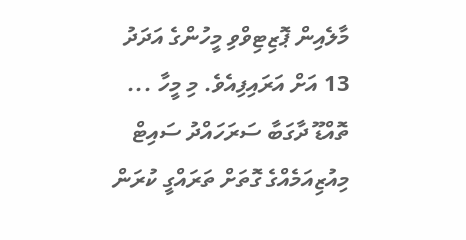މާލެއިން ޕޮޒިޓިވްވި މީހުންގެ އަދަދު 13 އަށް އަރައިފިއެވެ. މި މީހާ ...
ތޮއްޑޫ ދާގަބާ ސަރަހައްދު ސައިޓް މިއުޒިއަމެއްގެ ގޮތަށް ތަރައްގީ ކުރަން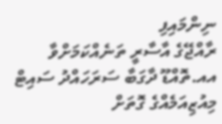ނިންމައިފި
ރާއްޖޭގެ އާސާރީ ތަނެއްކަމަށްވާ އއ.ތޮއްޑޫ ދާގަބާ ސަރަހައްދު ސައިޓް މިއުޒިއަމެއްގެ ގޮތަށް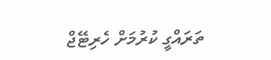ތަރައްގީ ކުރުމަށް ހެރިޓޭޖް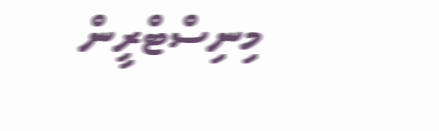މިނިސްޓްރީން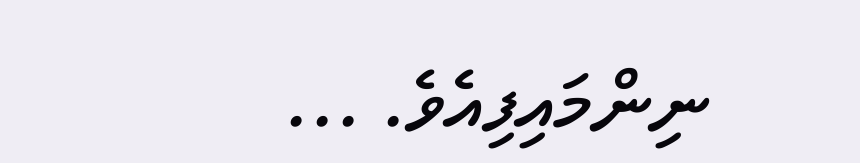ނިންމައިފިއެވެ. ...